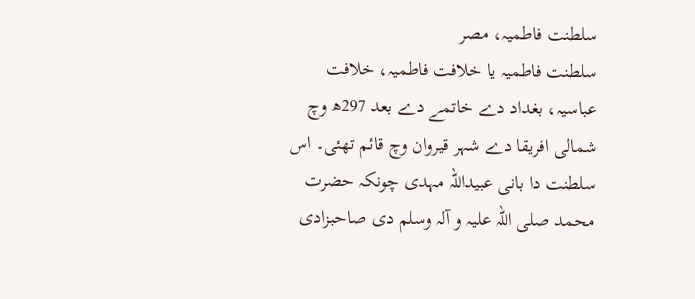سلطنت فاطمیہ، مصر
سلطنت فاطمیہ یا خلافت فاطمیہ، خلافت عباسیہ، بغداد دے خاتمے دے بعد 297ھ وچ شمالی افریقا دے شہر قیروان وچ قائم تھئی۔ اس سلطنت دا بانی عبیداللہ مہدی چونکہ حضرت محمد صلی اللہ علیہ و آلہ وسلم دی صاحبزادی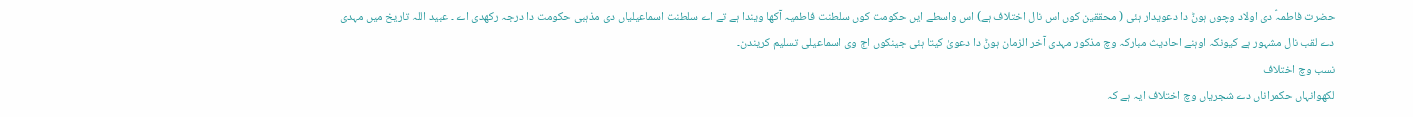حضرت فاطمہؑ دی اولاد وچوں ہوݨ دا دعویدار ہئی ( محققین کوں اس نال اختلاف ہے) اس واسطے ایں حکومت کوں سلطنت فاطمیہ آکھا ویندا ہے تے اے سلطنت اسماعیلیاں دی مذہبی حکومت دا درجہ رکھدی اے ۔ عبید اللہ تاریخ میں مہدی دے لقب نال مشہور ہے کیونکہ اوہنے احادیث مبارکہ وچ مذکور مہدی آخر الزمان ہوݨ دا دعویٰ کیتا ہئی جینکوں اڄ وی اسماعیلی تسلیم کریندن۔
نسب وچ اختلاف
لکھوانہاں حکمراناں دے شجریاں وچ اختلاف ایہ ہے کہ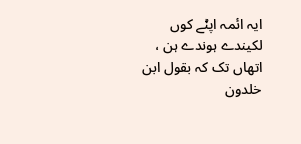ایہ ائمہ اپݨے کوں لکیندے ہوندے ہن ، اتھاں تک کہ بقول ابن خلدون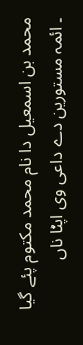محمد بن اسمعیل دا نام محمد مکتوم پئے گیا ۔ ائمہ مستورین دے داعی وی اپݨا ناں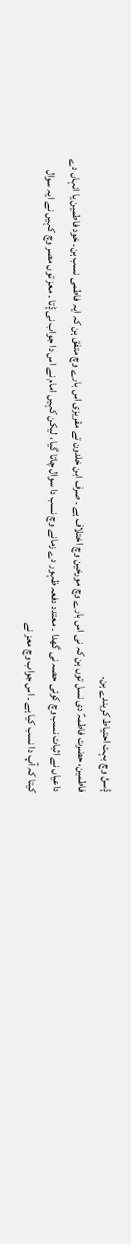ݙسݨ وچ بہت احتیاط کریندے ہن.
فاطمین، حضرت فاطمہؑ دی نسل توں ہن کہ نی اس بارے وچ مورخین وچ اختلاف ہے ۔ صرف ابن خلدون تے مقریزی اس بارے وچ متفق ہن کہ ایہ فاطمی نسب ہن۔ خود فاطمین یا انہاں دے داعیاں نے اثبات نسب وچ کوئی حصہ نی گھدا ۔ معتدد دفعہ ظہور دے زمانے وچ نسب دا سوال چاتا گیا ، لیکن کہیں امام نے اس دا جواب نی ݙتا ۔ معز توں مصر وچ کہیں نے ایہ سوال کیتا کہ آپ دا نسب کیا ہے ۔ اس جواب وچ معز نے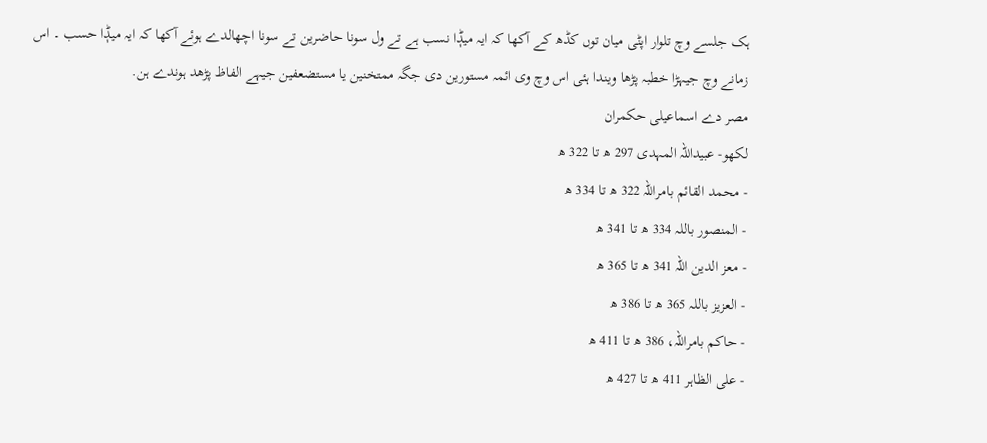ہک جلسے وچ تلوار اپݨی میان توں کڈھ کے آکھا کہ ایہ میݙا نسب ہے تے ول سونا حاضرین تے سونا اچھالدے ہوئے آکھا کہ ایہ میݙا حسب ۔ اس زمانے وچ جیہڑا خطبہ پڑھا ویندا ہئی اس وچ وی ائمہ مستورین دی جگہ ممتخنین یا مستضعفین جیہے الفاظ پڑھد ہوندے ہن.
مصر دے اسماعیلی حکمران
لکھو- عبیداللہ المہدی 297 ھ تا 322 ھ
- محمد القائم بامراللہ 322 ھ تا 334 ھ
- المنصور باللہ 334 ھ تا 341 ھ
- معز الدین اللہ 341 ھ تا 365 ھ
- العزیز باللہ 365 ھ تا 386 ھ
- حاکم بامراللہ، 386 ھ تا 411 ھ
- علی الظاہر 411 ھ تا 427 ھ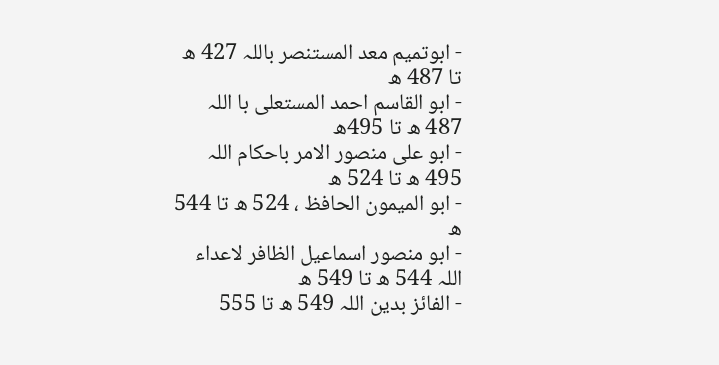- ابوتمیم معد المستنصر باللہ 427 ھ تا 487 ھ
- ابو القاسم احمد المستعلی با اللہ 487 ھ تا 495ھ
- ابو علی منصور الامر باحکام اللہ 495 ھ تا 524 ھ
- ابو المیمون الحافظ ، 524 ھ تا 544 ھ
- ابو منصور اسماعیل الظافر لاعداء اللہ 544 ھ تا 549 ھ
- الفائز بدین اللہ 549 ھ تا 555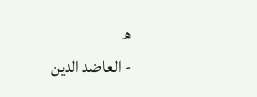ھ
- العاضد الدین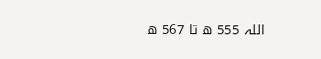اللہ 555 ھ تا 567 ھ